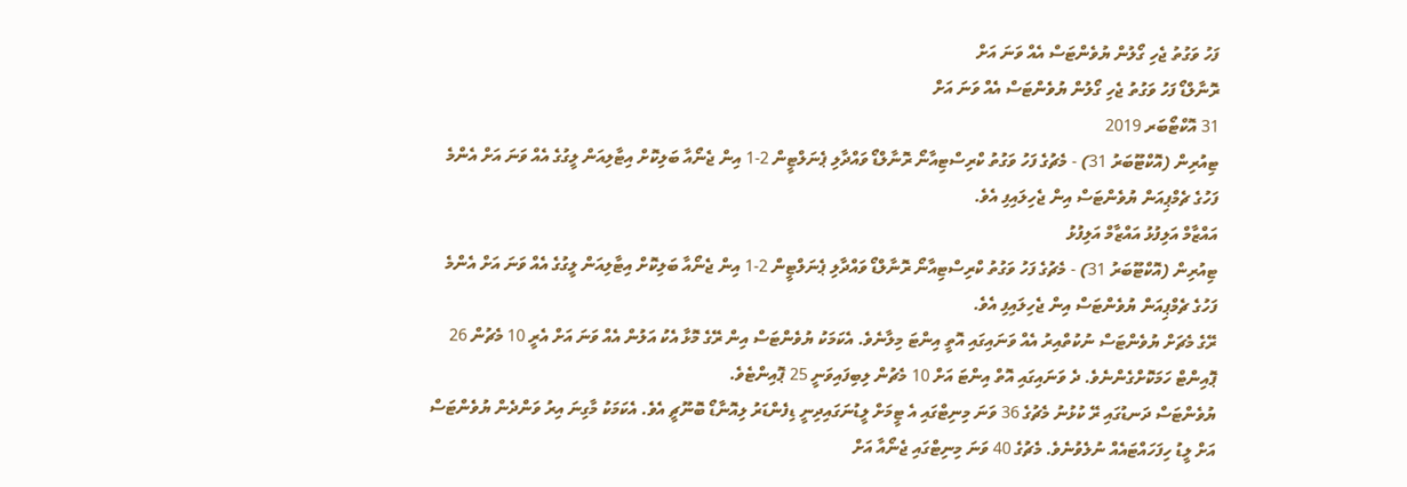ފަހު ވަގުތު ޖެހި ގޯލުން ޔުވެންޓަސް އެއް ވަނަ އަށް
ރޮނާލްޑޯ ފަހު ވަގުތު ޖެހި ގޯލުން ޔުވެންޓަސް އެއް ވަނަ އަށް
31 އޮކްޓޯބަރ 2019
ޓިއުރިން (އޮކްޓޫބަރު 31) - މެޗުގެ ފަހު ވަގުތު ކްރިސްޓިއާނޯ ރޮނާލްޑޯ ވައްދާލި ޕެނަލްޓީން 2-1 އިން ޖެނޯއާ ބަލިކޮށް އިޓާލިއަން ލީގުގެ އެއް ވަނަ އަށް އެންމެ ފަހުގެ ޗެމްޕިއަން ޔުވެންޓަސް އިން ޖެހިލައިފި އެވެ.
އައްޒާމް އަލިފުޅު އައްޒާމް އަލިފުޅު
ޓިއުރިން (އޮކްޓޫބަރު 31) - މެޗުގެ ފަހު ވަގުތު ކްރިސްޓިއާނޯ ރޮނާލްޑޯ ވައްދާލި ޕެނަލްޓީން 2-1 އިން ޖެނޯއާ ބަލިކޮށް އިޓާލިއަން ލީގުގެ އެއް ވަނަ އަށް އެންމެ ފަހުގެ ޗެމްޕިއަން ޔުވެންޓަސް އިން ޖެހިލައިފި އެވެ.
ރޭގެ މެޗަށް ޔުވެންޓަސް ނުކުތްއިރު އެއް ވަނައިގައި އޮތީ އިންޓަ މިލާނެވެ. އެކަމަކު ޔުވެންޓަސް އިން ރޭގެ މޮޅާ އެކު އަލުން އެއް ވަނަ އަށް އެރީ 10 މެޗުން 26 ޕޮއިންޓް ހަމަކޮށްގެންނެވެ. ދެ ވަނައިގައި އޮތް އިންޓަ އަށް 10 މެޗުން ލިބިފައިވަނީ 25 ޕޮއިންޓެވެ.
ޔުވެންޓަސް ދަނޑުގައި ރޭ ކުޅުނު މެޗުގެ 36 ވަނަ މިނިޓްގައި އެ ޓީމަށް ލީޑުނަގައިދިނީ ޑިފެންޑަރު ލިއޮނާޑޯ ބޮނޫޗީ އެވެ. އެކަމަކު މާގިނަ އިރު ވަންދެން ޔުވެންޓަސް އަށް ލީޑު ހިފަހައްޓައެއް ނުލެވުނެވެ. މެޗުގެ 40 ވަނަ މިނިޓްގައި ޖެނޯއާ އަށް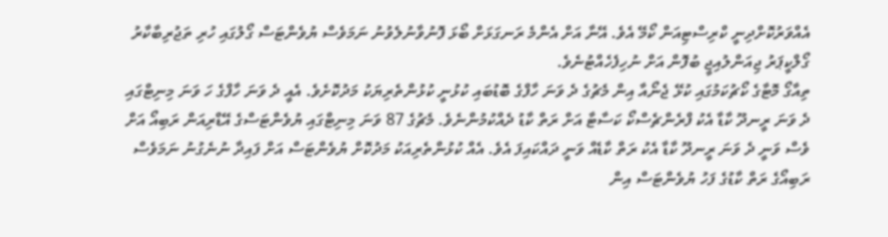އެއްވަރުކޮށްދިނީ ކްރިސްޓިއަން ކޯމޭ އެވެ. އޭނާ އަށް އެންމެ ރަނގަޅަށް ބޯޅަ ފޮނުވާނުލެވުނު ނަމަވެސް ޔުވެންޓަސް ގޯލުގައި ހުރި ތަޖުރިބާކާރު ގޯލްކީޕަރު ޖިއަންލުއިޖީ ބުފޮން އަށް ނުހިފެހެއްޓުނެވެ.
ތިއާގޯ މޮޓާގެ ކޯޗުކަމުގައި ކުޅޭ ޖެނޯއާ އިން މެޗުގެ ދެ ވަނަ ހާފްގެ ބޮޑުބައި ކުޅުނީ ކުޅުންތެރިޔަކު މަދުކޮށެވެ. އެއީ ދެ ވަނަ ހާފްގެ ހަ ވަނަ މިނިޓްގައި ދެ ވަނަ ރީނދޫ ކާޑާ އެކު ފްރެންޗެސްކޯ ކަސާޓާ އަށް ރަތް ކާޑު ދެއްކުމުންނެވެ. މެޗުގެ 87 ވަނަ މިނިޓްގައި ޔުވެންޓަސްގެ އޭޑްރިއަން ރަބިއޯ އަށް ވެސް ވަނީ ދެ ވަނަ ރީނދޫ ކާޑާ އެކު ރަތް ކާޑެއް ވަނީ ދައްކައިފަ އެވެ. އެއް ކުޅުންތެރިއަކު މަދުކޮށް ޔުވެންޓަސް އަށް ފައިދާ ނުނެގުނު ނަމަވެސް ރަބިއޯގެ ރަތް ކާޑުގެ ފަހު ޔުވެންޓަސް އިން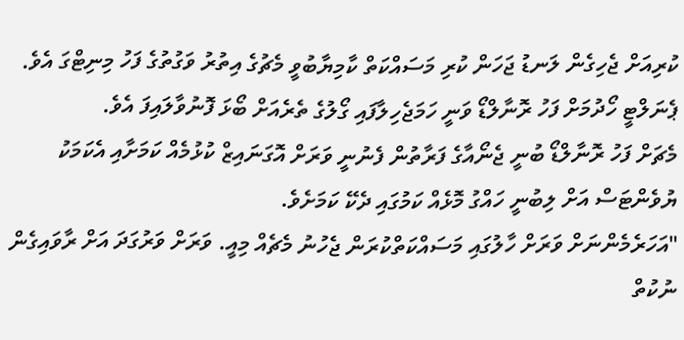ކުރިއަށް ޖެހިގެން ލަނޑު ޖަހަން ކުރި މަސައްކަތް ކާމިޔާބުވީ މެޗުގެ އިތުރު ވަގުތުގެ ފަހު މިނިޓްގަ އެވެ. ޕެނަލްޓީ ހޯދުމަށް ފަހު ރޮނާލްޑޯ ވަނީ ހަމަޖެހިލާފައި ގޯލުގެ ތެރެއަށް ބޯޅަ ފޮނުވާލައިފަ އެވެ.
މެޗަށް ފަހު ރޮނާލްޑޯ ބުނީ ޖެނޯއާގެ ފަރާތުން ފެނުނީ ވަރަށް އޮގަނައިޒް ކުޅުމެއް ކަމަށާއި އެކަމަކު ޔުވެންޓަސް އަށް ލިބުނީ ހައްގު މޮޅެއް ކަމުގައި ދެކޭ ކަމަށެވެ.
"އަހަރެމެންނަށް ވަރަށް ހާލުގައި މަސައްކަތްކުރަން ޖެހުނު މެޗެއް މިއީ. ވަރަށް ވަރުގަދަ އަށް ރާވައިގެން ނުކުތް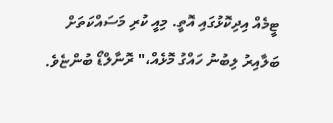ޓީމެއް އިދިކޮޅުގައި އޮތީ. މިއީ ކުރި މަސައްކަތަށް ބަލާއިރު ލިބުނު ހައްގު މޮޅެއް،" ރޮނާލްޑޯ ބުންޏެވެ.